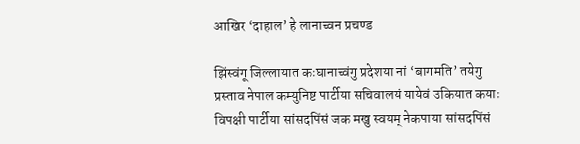आखिर ‘दाहाल’ हे लानाच्वन प्रचण्ड

झिंस्वंगू जिल्लायात कःघानाच्वंगु प्रदेशया नां ‘बागमति’ तयेगु प्रस्ताव नेपाल कम्युनिष्ट पार्टीया सचिवालयं यायेवं उकियात कयाः विपक्षी पार्टीया सांसदपिंसं जक मखु स्वयम् नेकपाया सांसदपिंसं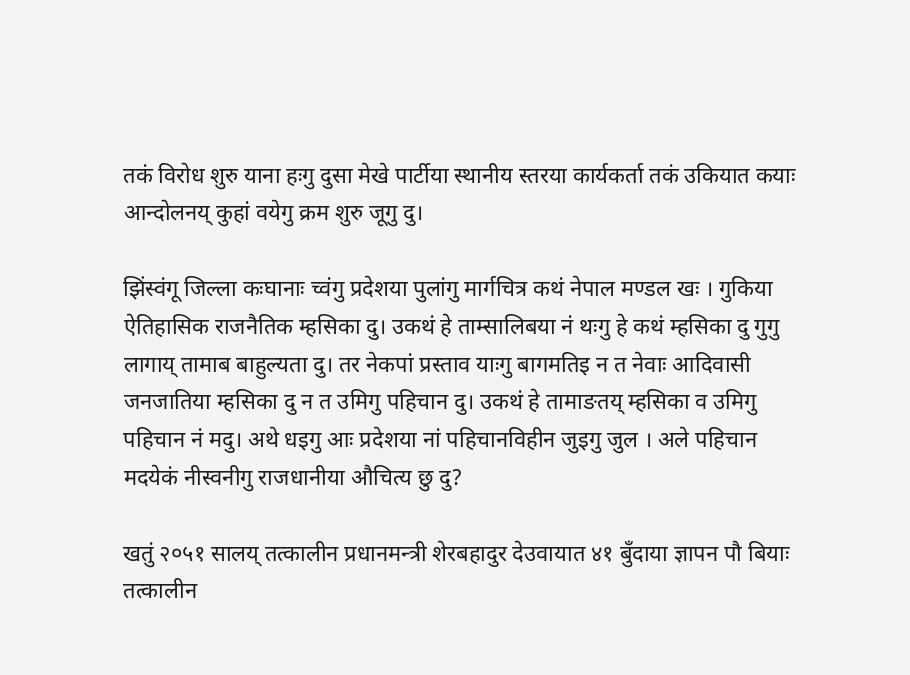तकं विरोध शुरु याना हःगु दुसा मेखे पार्टीया स्थानीय स्तरया कार्यकर्ता तकं उकियात कयाः आन्दोलनय् कुहां वयेगु क्रम शुरु जूगु दु।

झिंस्वंगू जिल्ला कःघानाः च्वंगु प्रदेशया पुलांगु मार्गचित्र कथं नेपाल मण्डल खः । गुकिया ऐतिहासिक राजनैतिक म्हसिका दु। उकथं हे ताम्सालिबया नं थःगु हे कथं म्हसिका दु गुगु लागाय् तामाब बाहुल्यता दु। तर नेकपां प्रस्ताव याःगु बागमतिइ न त नेवाः आदिवासी जनजातिया म्हसिका दु न त उमिगु पहिचान दु। उकथं हे तामाङतय् म्हसिका व उमिगु पहिचान नं मदु। अथे धइगु आः प्रदेशया नां पहिचानविहीन जुइगु जुल । अले पहिचान मदयेकं नीस्वनीगु राजधानीया औचित्य छु दु?

खतुं २०५१ सालय् तत्कालीन प्रधानमन्त्री शेरबहादुर देउवायात ४१ बुँदाया ज्ञापन पौ बियाः तत्कालीन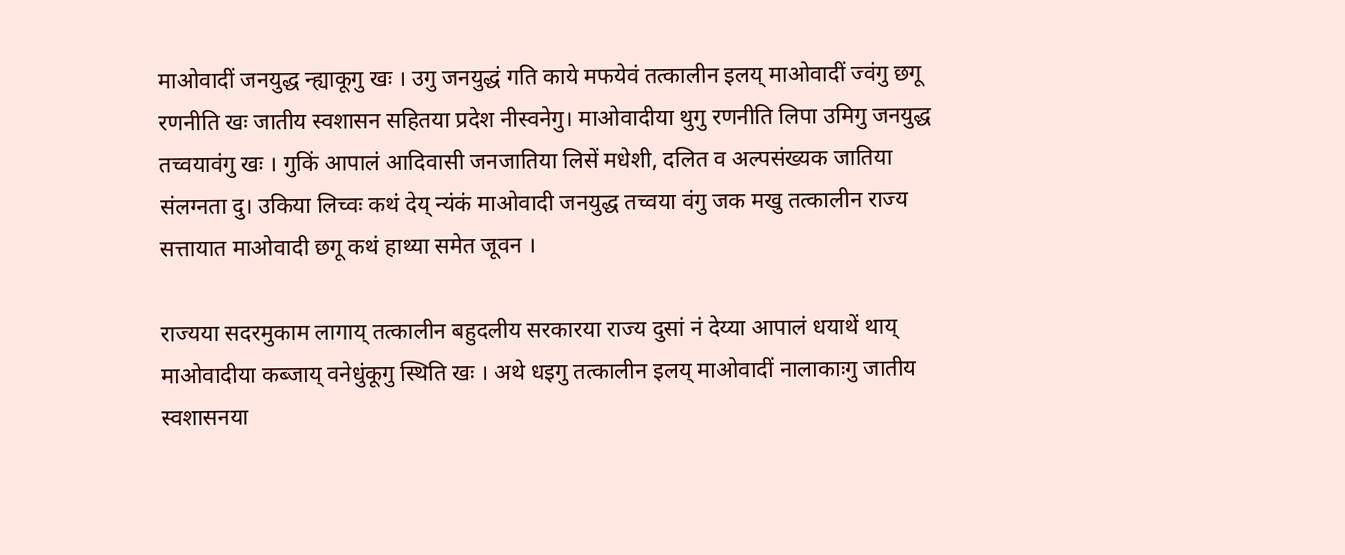माओवादीं जनयुद्ध न्ह्याकूगु खः । उगु जनयुद्धं गति काये मफयेवं तत्कालीन इलय् माओवादीं ज्वंगु छगू रणनीति खः जातीय स्वशासन सहितया प्रदेश नीस्वनेगु। माओवादीया थुगु रणनीति लिपा उमिगु जनयुद्ध तच्वयावंगु खः । गुकिं आपालं आदिवासी जनजातिया लिसें मधेशी, दलित व अल्पसंख्यक जातिया संलग्नता दु। उकिया लिच्वः कथं देय् न्यंकं माओवादी जनयुद्ध तच्वया वंगु जक मखु तत्कालीन राज्य सत्तायात माओवादी छगू कथं हाथ्या समेत जूवन ।

राज्यया सदरमुकाम लागाय् तत्कालीन बहुदलीय सरकारया राज्य दुसां नं देय्या आपालं धयाथें थाय् माओवादीया कब्जाय् वनेधुंकूगु स्थिति खः । अथे धइगु तत्कालीन इलय् माओवादीं नालाकाःगु जातीय स्वशासनया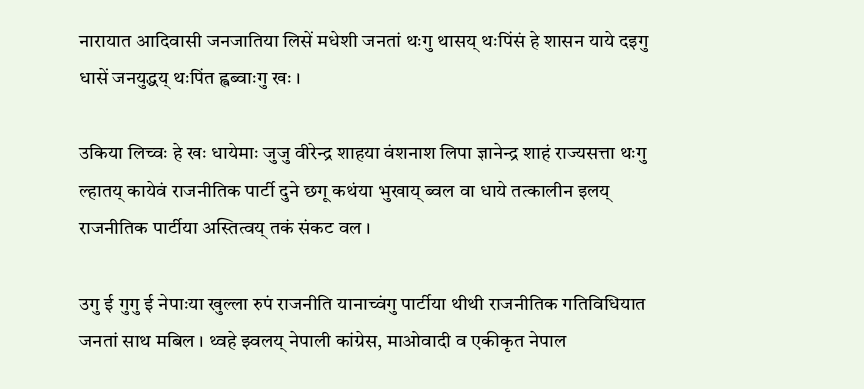नारायात आदिवासी जनजातिया लिसें मधेशी जनतां थःगु थासय् थःपिंसं हे शासन याये दइगु धासें जनयुद्धय् थःपिंत ह्वब्वाःगु खः ।

उकिया लिच्वः हे खः धायेमाः जुजु वीरेन्द्र शाहया वंशनाश लिपा ज्ञानेन्द्र शाहं राज्यसत्ता थःगु ल्हातय् कायेवं राजनीतिक पार्टी दुने छगू कथंया भुखाय् ब्वल वा धाये तत्कालीन इलय् राजनीतिक पार्टीया अस्तित्वय् तकं संकट वल ।

उगु ई गुगु ई नेपाःया खुल्ला रुपं राजनीति यानाच्वंगु पार्टीया थीथी राजनीतिक गतिविधियात जनतां साथ मबिल । थ्वहे झ्वलय् नेपाली कांग्रेस, माओवादी व एकीकृत नेपाल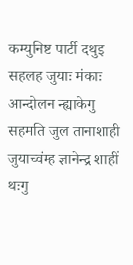कम्युनिष्ट पार्टी दथुइ सहलह जुयाः मंकाः आन्दोलन न्ह्याकेगु सहमति जुल तानाशाही जुयाच्वंम्ह ज्ञानेन्द्र शाहीं थःगु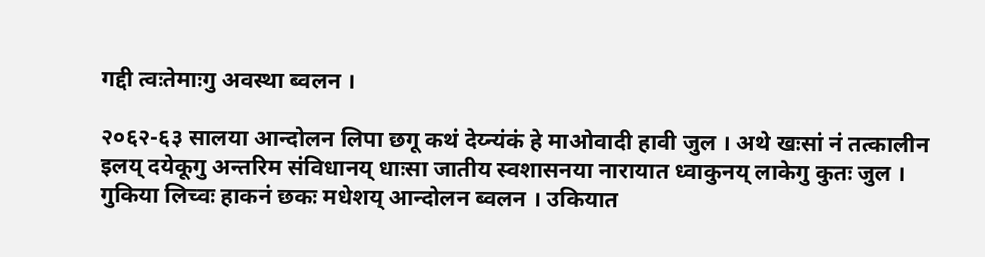गद्दी त्वःतेमाःगु अवस्था ब्वलन ।

२०६२-६३ सालया आन्दोलन लिपा छगू कथं देय्न्यंकं हे माओवादी हावी जुल । अथे खःसां नं तत्कालीन इलय् दयेकूगु अन्तरिम संविधानय् धाःसा जातीय स्वशासनया नारायात ध्वाकुनय् लाकेगु कुतः जुल । गुकिया लिच्वः हाकनं छकः मधेशय् आन्दोलन ब्वलन । उकियात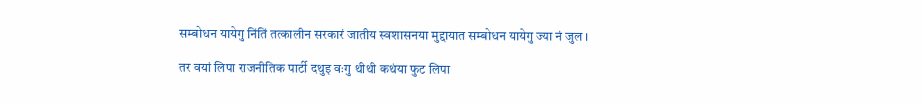सम्बोधन यायेगु निंतिं तत्कालीन सरकारं जातीय स्वशासनया मुद्दायात सम्बोधन यायेगु ज्या नं जुल ।

तर वयां लिपा राजनीतिक पार्टी दथुइ वःगु थीथी कथंया फुट लिपा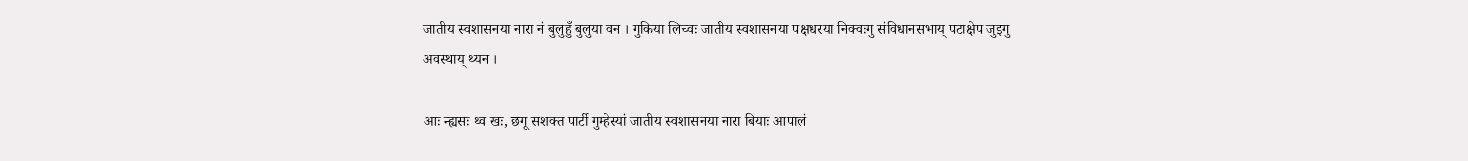जातीय स्वशासनया नारा नं बुलुहुँ बुलुया वन । गुकिया लिच्वः जातीय स्वशासनया पक्षधरया निक्वःगु संविधानसभाय् पटाक्षेप जुइगु अवस्थाय् थ्यन ।

आः न्ह्यसः थ्व खः, छगू सशक्त पार्टी गुम्हेस्यां जातीय स्वशासनया नारा बियाः आपालं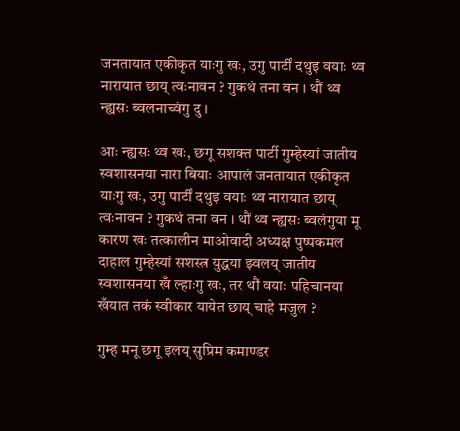जनतायात एकीकृत याःगु खः, उगु पार्टीं दथुइ वयाः थ्व नारायात छाय् त्वःनावन ? गुकथं तना वन । थौं थ्व न्ह्यसः ब्वलनाच्वंगु दु ।

आः न्ह्यसः थ्व खः, छगू सशक्त पार्टी गुम्हेस्यां जातीय स्वशासनया नारा बियाः आपालं जनतायात एकीकृत याःगु खः, उगु पार्टीं दथुइ वयाः थ्व नारायात छाय् त्वःनावन ? गुकथं तना वन । थौं थ्व न्ह्यसः ब्वलंगुया मू कारण खः तत्कालीन माओवादी अध्यक्ष पुष्पकमल दाहाल गुम्हेस्यां सशस्त्र युद्धया झ्वलय् जातीय स्वशासनया खँ ल्हाःगु खः, तर थौं वयाः पहिचानया खँयात तकं स्वीकार यायेत छाय् चाहे मजुल ?

गुम्ह मनू छगू इलय् सुप्रिम कमाण्डर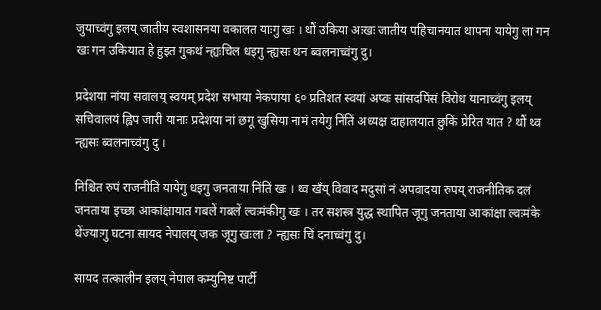जुयाच्वंगु इलय् जातीय स्वशासनया वकालत याःगु खः । थौं उकिया अःखः जातीय पहिचानयात थापना यायेगु ला गन खः गन उकियात हे हुइत गुकथं न्ह्यःचिल धइगु न्ह्यसः थन ब्वलनाच्वंगु दु।

प्रदेशया नांया सवालय् स्वयम् प्रदेश सभाया नेकपाया ६० प्रतिशत स्वयां अप्वः सांसदपिंसं विरोध यानाच्वंगु इलय् सचिवालयं ह्विप जारी यानाः प्रदेशया नां छगू खुसिया नामं तयेगु निंतिं अध्यक्ष दाहालयात छुकिं प्रेरित यात ? थौं थ्व न्ह्यसः ब्वलनाच्वंगु दु ।

निश्चित रुपं राजनीति यायेगु धइगु जनताया निंतिं खः । थ्व खँय् विवाद मदुसां नं अपवादया रुपय् राजनीतिक दलं जनताया इच्छा आकांक्षायात गबलें गबलें ल्वःमंकीगु खः । तर सशस्त्र युद्ध स्थापित जूगु जनताया आकांक्षा ल्वःमंके थेंज्याःगु घटना सायद नेपालय् जक जूगु खःला ? न्ह्यसः चिं दनाच्वंगु दु।

सायद तत्कालीन इलय् नेपाल कम्युनिष्ट पार्टी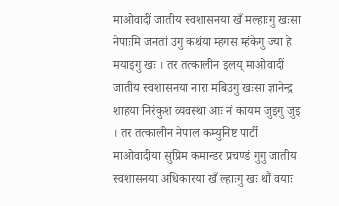माओवादीं जातीय स्वशासनया खँ मल्हाःगु खःसा नेपाःमि जनतां उगु कथंया म्हगस म्हंकेगु ज्या हे मयाइगु खः । तर तत्कालीन इलय् माओवादीं जातीय स्वशासनया नारा मबिउगु खःसा ज्ञानेन्द्र शाहया निरंकुश व्यवस्था आः नं कायम जुइगु जुइ । तर तत्कालीन नेपाल कम्युनिष्ट पार्टी माओवादीया सुप्रिम कमान्डर प्रचण्डं गुगु जातीय स्वशासनया अधिकारया खँ ल्हाःगु खः थौं वयाः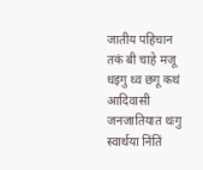जातीय पहिचान तकं बी चाहे मजू धइगु थ्व छगू कथं आदिवासी जनजातियात थःगु स्वार्थया निंतिं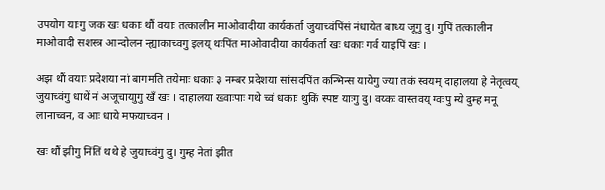उपयोग याःगु जक खः धकाः थौं वयाः तत्कालीन माओवादीया कार्यकर्ता जुयाच्वंपिंसं नंधायेत बाध्य जूगु दु। गुपिं तत्कालीन माओवादी सशस्त्र आन्दोलन न्ह्याकाच्वगु इलय् थःपिंत माओवादीया कार्यकर्ता खः धकाः गर्व याइपिं खः ।

अझ थौं वयाः प्रदेशया नां बागमति तयेमाः धकाः ३ नम्बर प्रदेशया सांसदपिंत कन्भिन्स यायेगु ज्या तकं स्वयम् दाहालया हे नेतृत्वय् जुयाच्वंगु धाथें नं अजूचायाुगु खँ खः । दाहालया ख्वाःपाः गथे च्वं धकाः थुकिं स्पष्ट याःगु दु। वय्कः वास्तवय् ग्वःपु म्ये दुम्ह मनू लानाच्वन, व आः धाये मफयाच्वन ।

खः थौं झीगु निंतिं थथे हे जुयाच्वंगु दु। गुम्ह नेतां झीत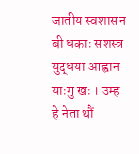जातीय स्वशासन बी धकाः सशस्त्र युद्धया आह्वान याःगु खः । उम्ह हे नेता थौं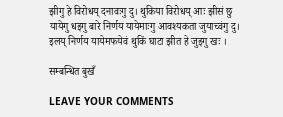झीगु हे विरोधय् दनावःगु दु। थुकिया विरोधय् आः झीसं छु यायेगु धइगु बारे निर्णय यायेमाःगु आवश्यकता जुयाच्वंगु दु। इलय् निर्णय यायेमफयेवं थुकिं घाटा झीत हे जुइगु खः ।

सम्बन्धित बुखँ

LEAVE YOUR COMMENTS